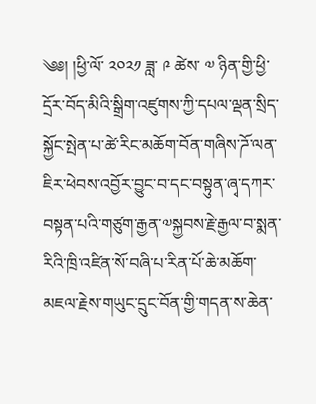༄༅། །ཕྱི་ལོ་ ༢༠༢༡ ཟླ་ ༩ ཚེས་ ༧ ཉིན་གྱི་ཕྱི་དྲོར་བོད་མིའི་སྒྲིག་འཛུགས་ཀྱི་དཔལ་ལྡན་སྲིད་སྐྱོང་སྤེན་པ་ཚེ་རིང་མཆོག་བོན་གཞིས་ཌོ་ལན་ཇིར་ཕེབས་འབྱོར་བྱུང་བ་དང་བསྟུན་ཞྭ་དཀར་བསྟན་པའི་གཙུག་རྒྱན་༧སྐྱབས་རྗེ་རྒྱལ་བ་སྨན་རིའི་ཁྲི་འཛིན་སོ་བཞི་པ་རིན་པོ་ཆེ་མཆོག་མཇལ་རྗེས་གཡུང་དྲུང་བོན་གྱི་གདན་ས་ཆེན་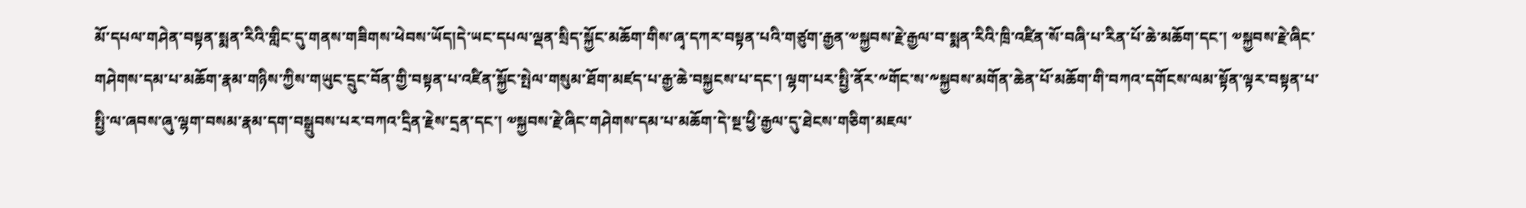མོ་དཔལ་གཤེན་བསྟན་སྨན་རིའི་གླིང་དུ་གནས་གཟིགས་ཕེབས་ཡོད།དེ་ཡང་དཔལ་ལྡན་སྲིད་སྐྱོང་མཆོག་གིས་ཞྭ་དཀར་བསྟན་པའི་གཙུག་རྒྱན་༧སྐྱབས་རྗེ་རྒྱལ་བ་སྨན་རིའི་ཁྲི་འཛིན་སོ་བཞི་པ་རིན་པོ་ཆེ་མཆོག་དང་། ༧སྐྱབས་རྗེ་ཞིང་གཤེགས་དམ་པ་མཆོག་རྣམ་གཉིས་ཀྱིས་གཡུང་དྲུང་བོན་གྱི་བསྟན་པ་འཛིན་སྐྱོང་སྤེལ་གསུམ་ཐོག་མཛད་པ་རྒྱ་ཆེ་བསྐྱངས་པ་དང་། ལྷག་པར་སྤྱི་ནོར་༸གོང་ས་༸སྐྱབས་མགོན་ཆེན་པོ་མཆོག་གི་བཀའ་དགོངས་ལམ་སྟོན་ལྟར་བསྟན་པ་སྤྱི་ལ་ཞབས་ཞུ་ལྷག་བསམ་རྣམ་དག་བསྒྲུབས་པར་བཀའ་དྲིན་རྗེས་དྲན་དང་། ༧སྐྱབས་རྗེ་ཞིང་གཤེགས་དམ་པ་མཆོག་དེ་སྔ་ཕྱི་རྒྱལ་དུ་ཐེངས་གཅིག་མཇལ་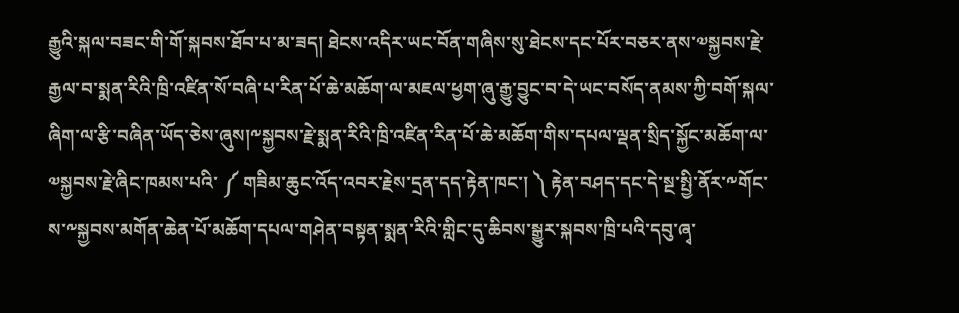རྒྱུའི་སྐལ་བཟང་གི་གོ་སྐབས་ཐོབ་པ་མ་ཟད། ཐེངས་འདིར་ཡང་བོན་གཞིས་སུ་ཐེངས་དང་པོར་བཅར་ནས་༧སྐྱབས་རྗེ་རྒྱལ་བ་སྨན་རིའི་ཁྲི་འཛིན་སོ་བཞི་པ་རིན་པོ་ཆེ་མཆོག་ལ་མཇལ་ཕྱག་ཞུ་རྒྱུ་བྱུང་བ་དེ་ཡང་བསོད་ནམས་ཀྱི་བགོ་སྐལ་ཞིག་ལ་རྩི་བཞིན་ཡོད་ཅེས་ཞུས།༸སྐྱབས་རྗེ་སྨན་རིའི་ཁྲི་འཛིན་རིན་པོ་ཆེ་མཆོག་གིས་དཔལ་ལྡན་སྲིད་སྐྱོང་མཆོག་ལ་༧སྐྱབས་རྗེ་ཞིང་ཁམས་པའི་ ༼ གཟིམ་ཆུང་འོད་འབར་རྗེས་དྲན་དད་རྟེན་ཁང་། ༽ རྟེན་བཤད་དང་དེ་སྔ་སྤྱི་ནོར་༸གོང་ས་༸སྐྱབས་མགོན་ཆེན་པོ་མཆོག་དཔལ་གཤེན་བསྟན་སྨན་རིའི་གླིང་དུ་ཆིབས་སྒྱུར་སྐབས་ཁྲི་པའི་དབུ་ཞྭ་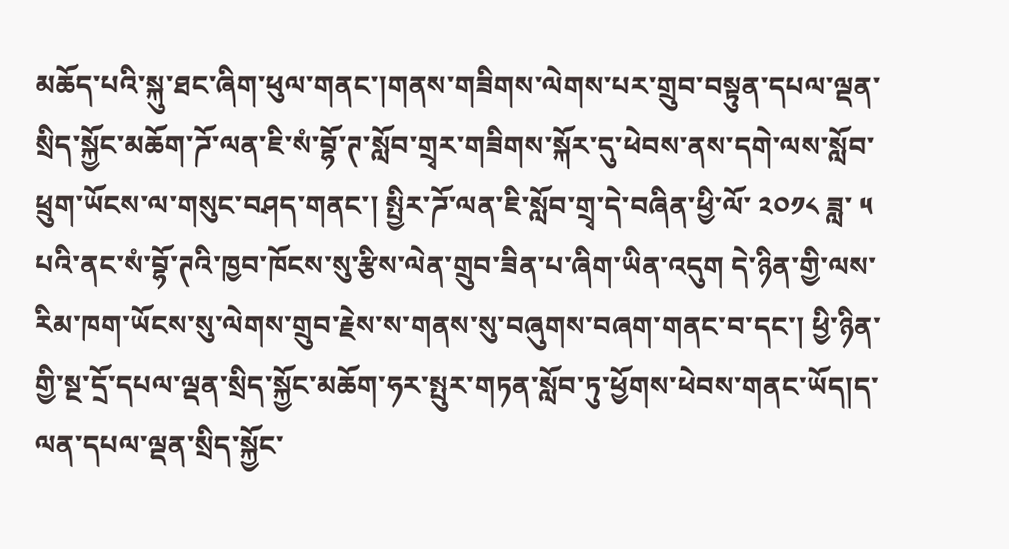མཆོད་པའི་སྐུ་ཐང་ཞིག་ཕུལ་གནང་།གནས་གཟིགས་ལེགས་པར་གྲུབ་བསྟུན་དཔལ་ལྡན་སྲིད་སྐྱོང་མཆོག་ཌོ་ལན་ཇི་སཾ་བྷོ་ཊ་སློབ་གྲྭར་གཟིགས་སྐོར་དུ་ཕེབས་ནས་དགེ་ལས་སློབ་ཕྲུག་ཡོངས་ལ་གསུང་བཤད་གནང་། སྤྱིར་ཌོ་ལན་ཇི་སློབ་གྲྭ་དེ་བཞིན་ཕྱི་ལོ་ ༢༠༡༨ ཟླ་ ༥ པའི་ནང་སཾ་བྷོ་ཊའི་ཁྱབ་ཁོངས་སུ་རྩིས་ལེན་གྲུབ་ཟིན་པ་ཞིག་ཡིན་འདུག དེ་ཉིན་གྱི་ལས་རིམ་ཁག་ཡོངས་སུ་ལེགས་གྲུབ་རྗེས་ས་གནས་སུ་བཞུགས་བཞག་གནང་བ་དང་། ཕྱི་ཉིན་གྱི་སྔ་དྲོ་དཔལ་ལྡན་སྲིད་སྐྱོང་མཆོག་ཧར་སྤུར་གཏན་སློབ་ཏུ་ཕྱོགས་ཕེབས་གནང་ཡོད།ད་ལན་དཔལ་ལྡན་སྲིད་སྐྱོང་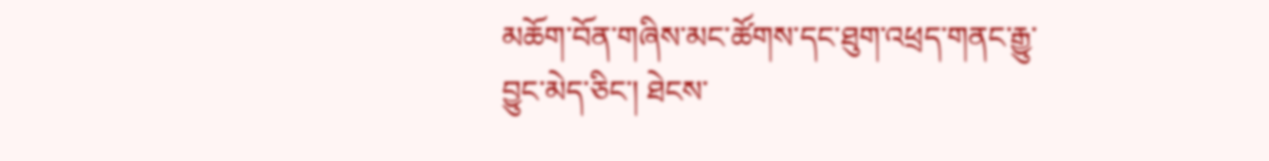མཆོག་བོན་གཞིས་མང་ཚོགས་དང་ཐུག་འཕྲད་གནང་རྒྱུ་བྱུང་མེད་ཅིང་། ཐེངས་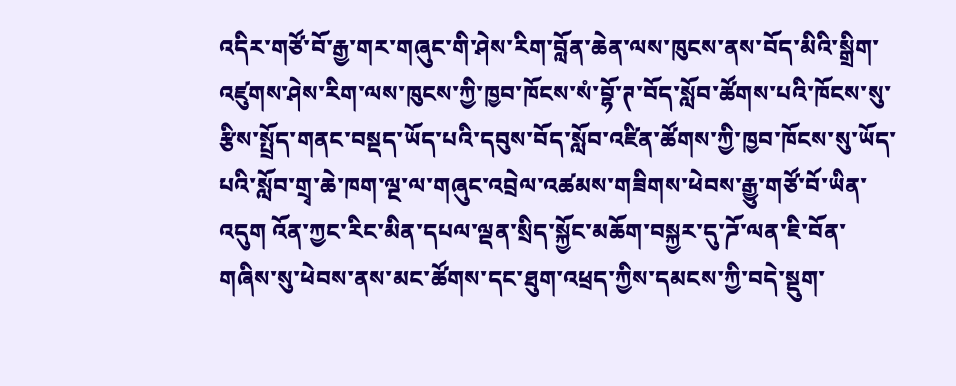འདིར་གཙོ་བོ་རྒྱ་གར་གཞུང་གི་ཤེས་རིག་བློན་ཆེན་ལས་ཁུངས་ནས་བོད་མིའི་སྒྲིག་འཛུགས་ཤེས་རིག་ལས་ཁུངས་ཀྱི་ཁྱབ་ཁོངས་སཾ་བྷོ་ཊ་བོད་སློབ་ཚོགས་པའི་ཁོངས་སུ་རྩིས་སྤྲོད་གནང་བསྡད་ཡོད་པའི་དབུས་བོད་སློབ་འཛིན་ཚོགས་ཀྱི་ཁྱབ་ཁོངས་སུ་ཡོད་པའི་སློབ་གྲྭ་ཆེ་ཁག་ལྔ་ལ་གཞུང་འབྲེལ་འཚམས་གཟིགས་ཕེབས་རྒྱུ་གཙོ་བོ་ཡིན་འདུག འོན་ཀྱང་རིང་མིན་དཔལ་ལྡན་སྲིད་སྐྱོང་མཆོག་བསྐྱར་དུ་ཌོ་ལན་ཇི་བོན་གཞིས་སུ་ཕེབས་ནས་མང་ཚོགས་དང་ཐུག་འཕྲད་ཀྱིས་དམངས་ཀྱི་བདེ་སྡུག་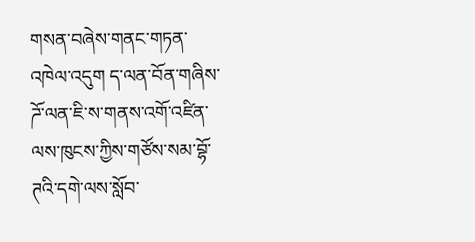གསན་བཞེས་གནང་གཏན་འཁེལ་འདུག ད་ལན་བོན་གཞིས་ཌོ་ལན་ཇི་ས་གནས་འགོ་འཛིན་ལས་ཁུངས་ཀྱིས་གཙོས་སམ་བྷོ་ཊའི་དགེ་ལས་སློབ་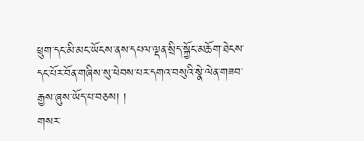ཕྲུག་དང་མི་མང་ཡོངས་ནས་དཔལ་ལྡན་སྲིད་སྐྱོང་མཆོག་ཐེངས་དང་པོར་བོན་གཞིས་སུ་ཕེབས་པར་དགའ་བསུའི་སྣེ་ལེན་གཟབ་རྒྱས་ཞུས་ཡོད་པ་བཅས། །
གསར་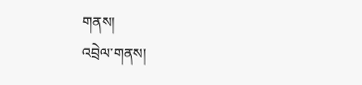གནས།
འབྲེལ་གནས།